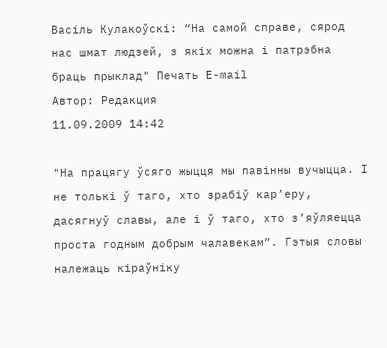Васіль Кулакоўскі: “На самой справе, сярод нас шмат людзей, з якіх можна і патрэбна браць прыклад" Печать E-mail
Автор: Редакция
11.09.2009 14:42

"На працягу ўсяго жыцця мы павінны вучыцца. І не толькі ў таго, хто зрабіў кар’еру, дасягнуў славы, але і ў таго, хто з’яўляецца проста годным добрым чалавекам”. Гэтыя словы належаць кіраўніку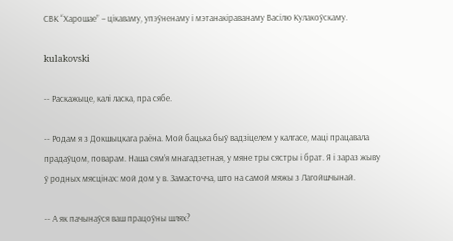СВК “Харошае” – цікаваму, упэўненаму і мэтанакіраванаму Васілю Кулакоўскаму.

kulakovski

-- Раскажыце, калі ласка, пра сябе.

-- Родам я з Докшыцкага раёна. Мой бацька быў вадзіцелем у калгасе, маці працавала прадаўцом, поварам. Наша сям’я мнагадзетная, у мяне тры сястры і брат. Я і зараз жыву ў родных мясцінах: мой дом у в. Замасточча, што на самой мяжы з Лагойшчынай.

-- А як пачынаўся ваш працоўны шлях?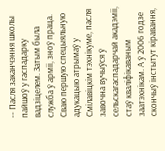-- Пасля заканчэння школы пайшоў у гаспадарку вадзіцелем. Затым была служба ў арміі, зноў праца. Сваю першую спецыяльную адукацыю атрымаў у Смілавіцкім тэхнікуме, пасля завочна вучыўся ў сельскагаспадарчай акадэміі, стаў кваліфікаваным заатэхнікам. А ў 2006 годзе скончыў інстытут кіравання,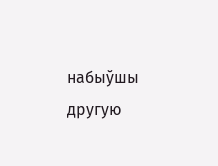набыўшы другую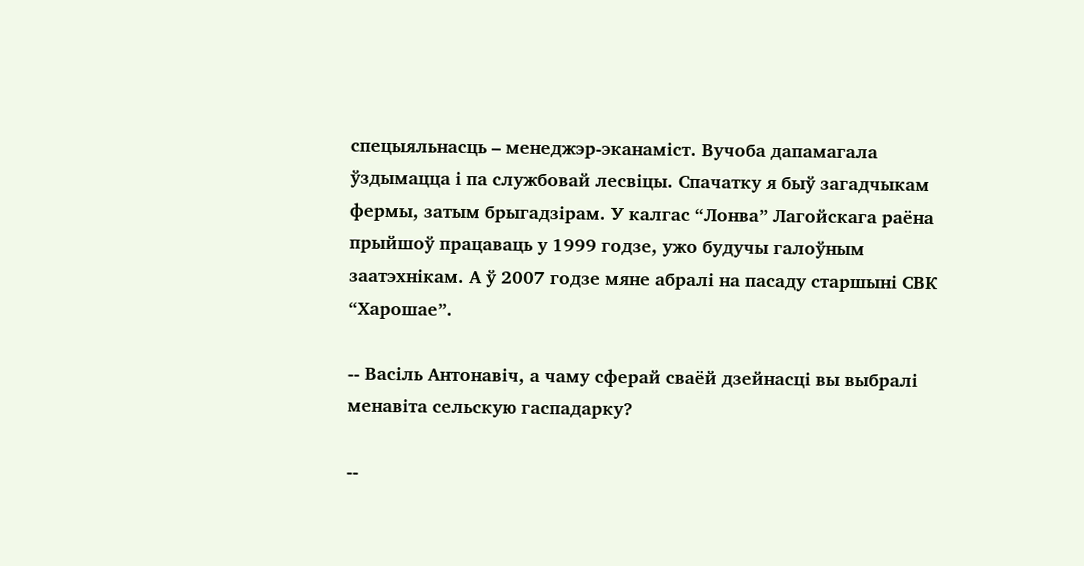спецыяльнасць – менеджэр-эканаміст. Вучоба дапамагала ўздымацца і па службовай лесвіцы. Спачатку я быў загадчыкам фермы, затым брыгадзірам. У калгас “Лонва” Лагойскага раёна прыйшоў працаваць у 1999 годзе, ужо будучы галоўным заатэхнікам. А ў 2007 годзе мяне абралі на пасаду старшыні СВК “Харошае”.

-- Васіль Антонавіч, а чаму сферай сваёй дзейнасці вы выбралі менавіта сельскую гаспадарку?

--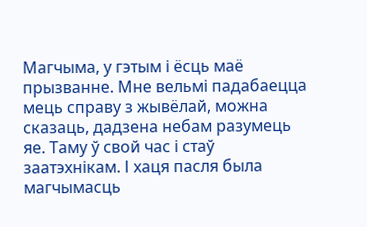Магчыма, у гэтым і ёсць маё прызванне. Мне вельмі падабаецца мець справу з жывёлай, можна сказаць, дадзена небам разумець яе. Таму ў свой час і стаў заатэхнікам. І хаця пасля была магчымасць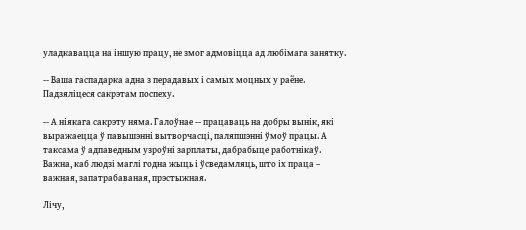уладкавацца на іншую працу, не змог адмовіцца ад любімага занятку.

-- Ваша гаспадарка адна з перадавых і самых моцных у раёне. Падзяліцеся сакрэтам поспеху.

-- А ніякага сакрэту няма. Галоўнае -- працаваць на добры вынік, які выражаецца ў павышэнні вытворчасці, паляпшэнні ўмоў працы. А таксама ў адпаведным узроўні зарплаты, дабрабыце работнікаў. Важна, каб людзі маглі годна жыць і ўсведамляць, што іх праца – важная, запатрабаваная, прэстыжная.

Лічу,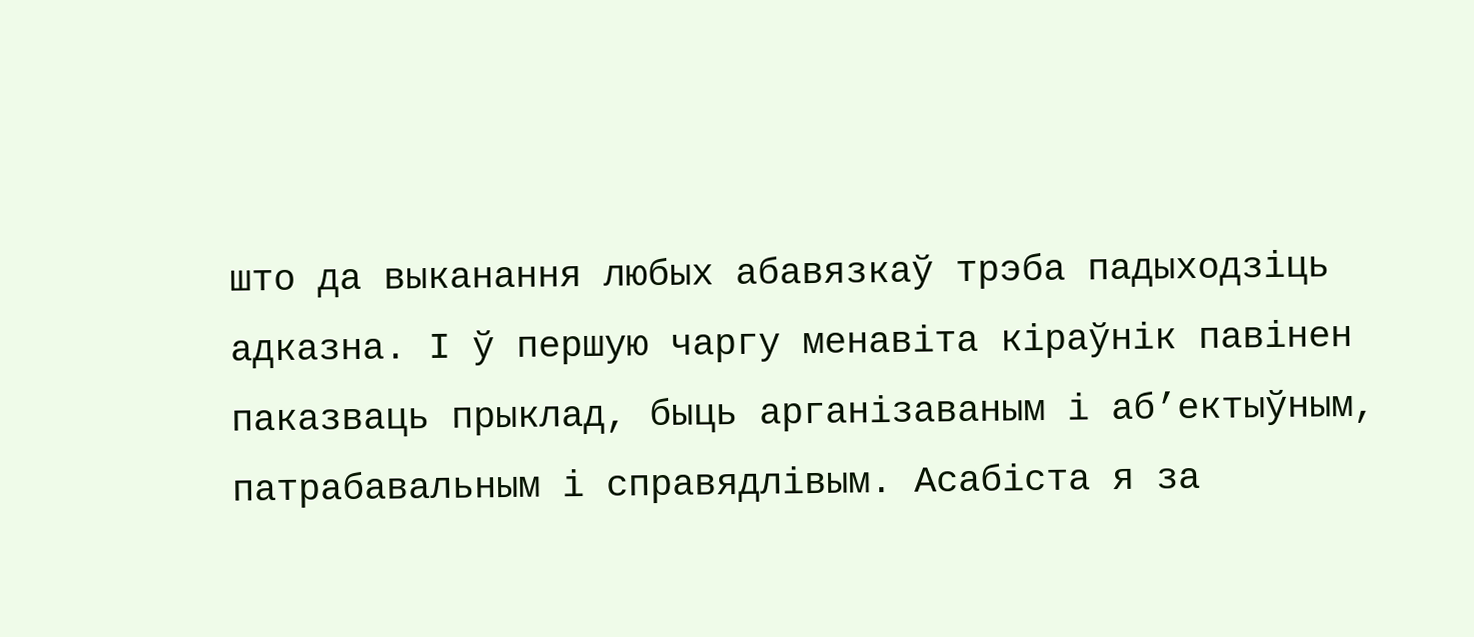што да выканання любых абавязкаў трэба падыходзіць адказна. І ў першую чаргу менавіта кіраўнік павінен паказваць прыклад, быць арганізаваным і аб’ектыўным, патрабавальным і справядлівым. Асабіста я за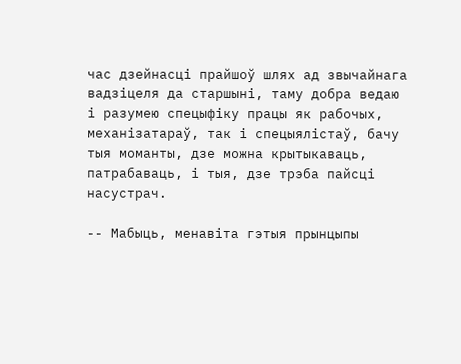час дзейнасці прайшоў шлях ад звычайнага вадзіцеля да старшыні, таму добра ведаю і разумею спецыфіку працы як рабочых, механізатараў, так і спецыялістаў, бачу тыя моманты, дзе можна крытыкаваць, патрабаваць, і тыя, дзе трэба пайсці насустрач.

-- Мабыць, менавіта гэтыя прынцыпы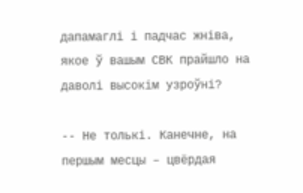дапамаглі і падчас жніва, якое ў вашым СВК прайшло на даволі высокім узроўні?

-- Не толькі. Канечне, на першым месцы – цвёрдая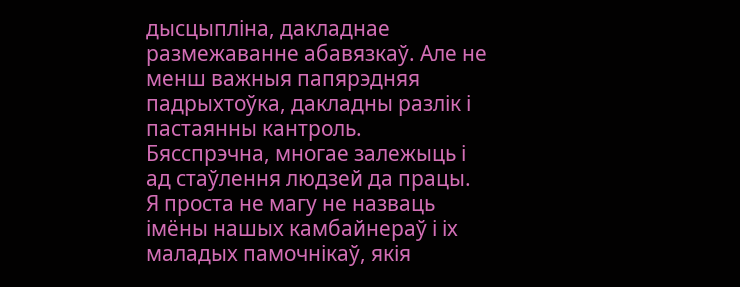дысцыпліна, дакладнае размежаванне абавязкаў. Але не менш важныя папярэдняя падрыхтоўка, дакладны разлік і пастаянны кантроль. Бясспрэчна, многае залежыць і ад стаўлення людзей да працы. Я проста не магу не назваць імёны нашых камбайнераў і іх маладых памочнікаў, якія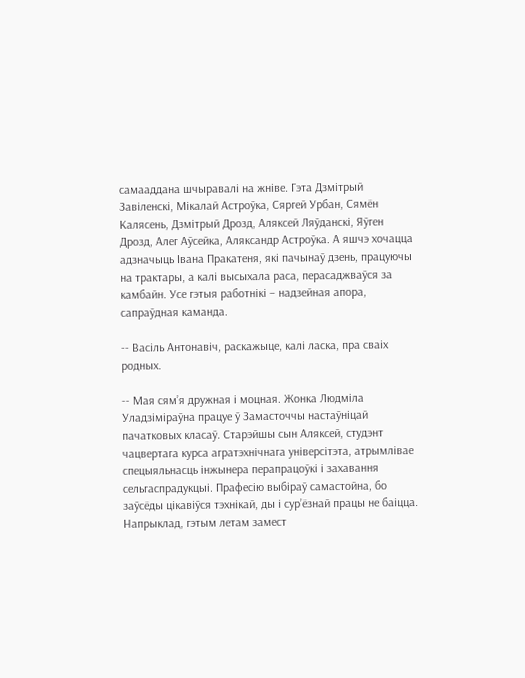самааддана шчыравалі на жніве. Гэта Дзмітрый Завіленскі, Мікалай Астроўка, Сяргей Урбан, Сямён Калясень, Дзмітрый Дрозд, Аляксей Ляўданскі, Яўген Дрозд, Алег Аўсейка, Аляксандр Астроўка. А яшчэ хочацца адзначыць Івана Пракатеня, які пачынаў дзень, працуючы на трактары, а калі высыхала раса, перасаджваўся за камбайн. Усе гэтыя работнікі – надзейная апора, сапраўдная каманда.

-- Васіль Антонавіч, раскажыце, калі ласка, пра сваіх родных.

-- Мая сям’я дружная і моцная. Жонка Людміла Уладзіміраўна працуе ў Замасточчы настаўніцай пачатковых класаў. Старэйшы сын Аляксей, студэнт чацвертага курса агратэхнічнага універсітэта, атрымлівае спецыяльнасць інжынера перапрацоўкі і захавання сельгаспрадукцыі. Прафесію выбіраў самастойна, бо заўсёды цікавіўся тэхнікай, ды і сур’ёзнай працы не баіцца. Напрыклад, гэтым летам замест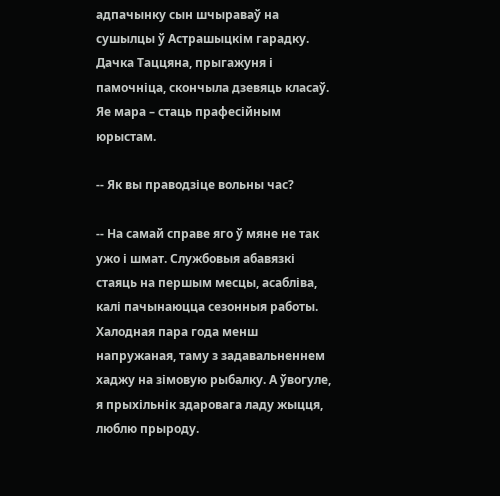адпачынку сын шчыраваў на сушылцы ў Астрашыцкім гарадку. Дачка Таццяна, прыгажуня і памочніца, скончыла дзевяць класаў. Яе мара – стаць прафесійным юрыстам.

-- Як вы праводзіце вольны час?

-- На самай справе яго ў мяне не так ужо і шмат. Службовыя абавязкі стаяць на першым месцы, асабліва, калі пачынаюцца сезонныя работы. Халодная пара года менш напружаная, таму з задавальненнем хаджу на зімовую рыбалку. А ўвогуле, я прыхільнік здаровага ладу жыцця, люблю прыроду.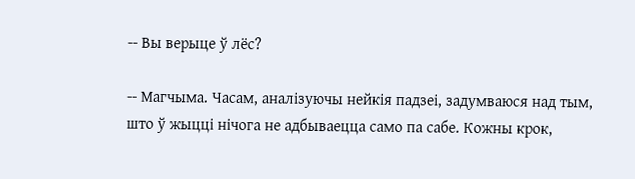-- Вы верыце ў лёс?

-- Магчыма. Часам, аналізуючы нейкія падзеі, задумваюся над тым, што ў жыцці нічога не адбываецца само па сабе. Кожны крок,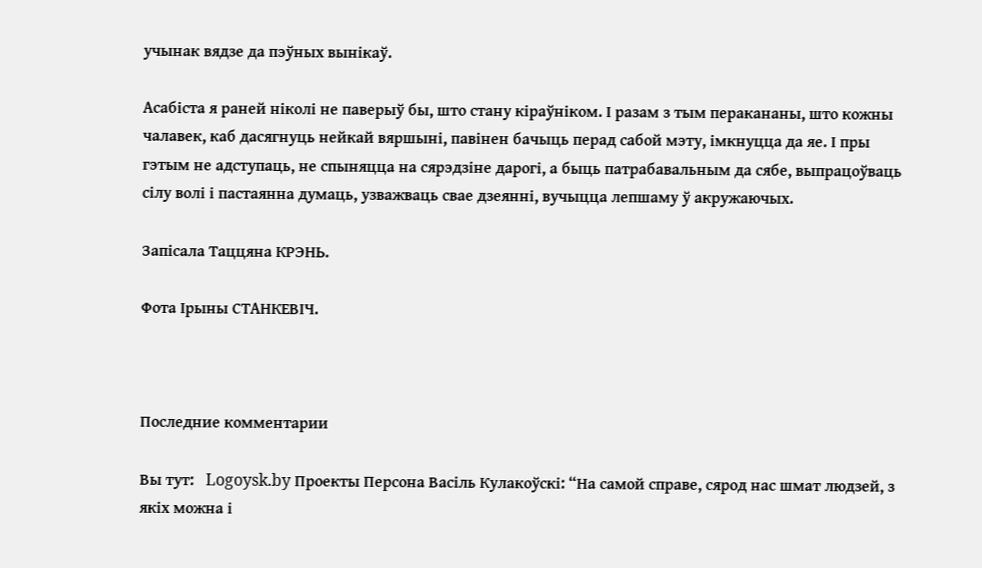учынак вядзе да пэўных вынікаў.

Асабіста я раней ніколі не паверыў бы, што стану кіраўніком. І разам з тым перакананы, што кожны чалавек, каб дасягнуць нейкай вяршыні, павінен бачыць перад сабой мэту, імкнуцца да яе. І пры гэтым не адступаць, не спыняцца на сярэдзіне дарогі, а быць патрабавальным да сябе, выпрацоўваць сілу волі і пастаянна думаць, узважваць свае дзеянні, вучыцца лепшаму ў акружаючых.

Запісала Таццяна КРЭНЬ.

Фота Ірыны СТАНКЕВІЧ.



Последние комментарии

Вы тут:   Logoysk.by Проекты Персона Васіль Кулакоўскі: “На самой справе, сярод нас шмат людзей, з якіх можна і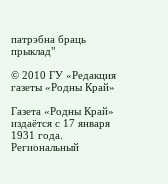патрэбна браць прыклад"

© 2010 ГУ «Редакция газеты «Родны Край»

Газета «Родны Край» издаётся с 17 января 1931 года.
Региональный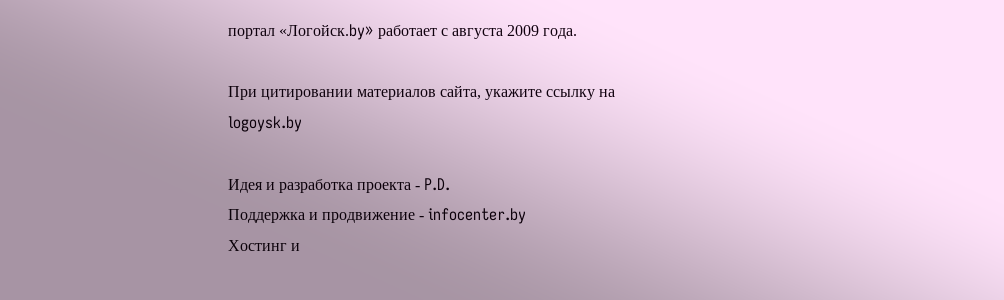портал «Логойск.by» работает с августа 2009 года.

При цитировании материалов сайта, укажите ссылку на logoysk.by

Идея и разработка проекта - P.D.
Поддержка и продвижение - infocenter.by
Хостинг и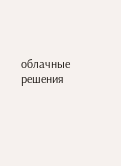облачные решения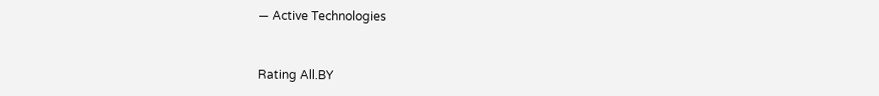— Active Technologies


Rating All.BY